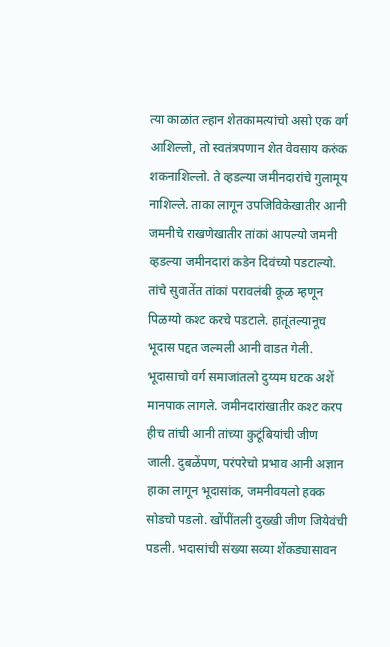त्या काळांत ल्हान शेतकामत्यांचो असो एक वर्ग आशिल्लो, तो स्वतंत्रपणान शेत वेवसाय करुंक शकनाशिल्लो. ते व्हडल्या जमीनदारांचे गुलामूय नाशिल्ले. ताका लागून उपजिविकेखातीर आनी जमनीचे राखणेखातीर तांकां आपल्यो जमनी व्हडल्या जमीनदारां कडेन दिवंच्यो पडटाल्यो. तांचे सुवातेंत तांकां परावलंबी कूळ म्हणून पिळग्यो कश्ट करचे पडटाले. हातूंतल्यानूच भूदास पद्दत जल्मली आनी वाडत गेली. भूदासाचो वर्ग समाजांतलो दुय्यम घटक अशें मानपाक लागले. जमीनदारांखातीर कश्ट करप हीच तांची आनी तांच्या कुटूंबियांची जीण जाली. दुबळेंपण, परंपरेचो प्रभाव आनी अज्ञान हाका लागून भूदासांक, जमनीवयलो हक्क सोडचो पडलो. खोंपींतली दुख्खी जीण जियेवंची पडली. भदासांची संख्या सव्या शेंकड्यासावन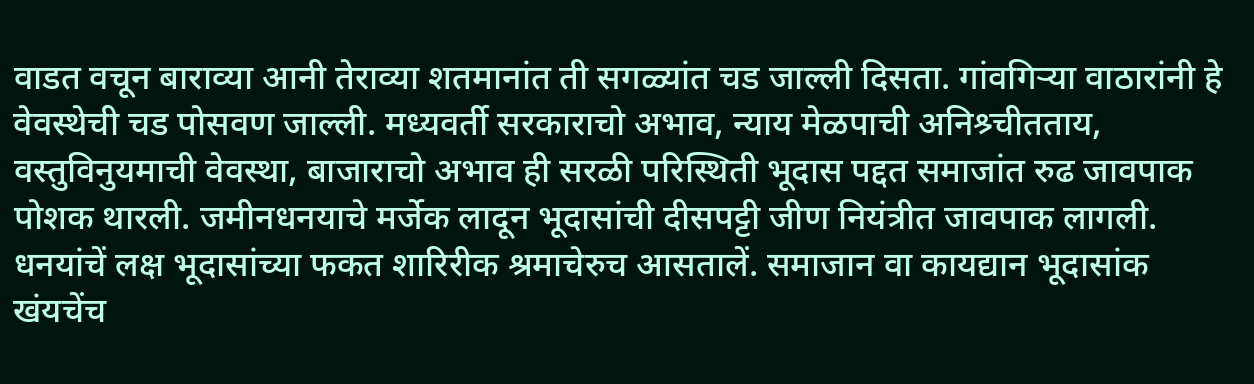वाडत वचून बाराव्या आनी तेराव्या शतमानांत ती सगळ्यांत चड जाल्ली दिसता. गांवगिऱ्या वाठारांनी हे वेवस्थेची चड पोसवण जाल्ली. मध्यवर्ती सरकाराचो अभाव, न्याय मेळपाची अनिश्र्चीतताय, वस्तुविनुयमाची वेवस्था, बाजाराचो अभाव ही सरळी परिस्थिती भूदास पद्दत समाजांत रुढ जावपाक पोशक थारली. जमीनधनयाचे मर्जेक लादून भूदासांची दीसपट्टी जीण नियंत्रीत जावपाक लागली. धनयांचें लक्ष भूदासांच्या फकत शारिरीक श्रमाचेरुच आसतालें. समाजान वा कायद्यान भूदासांक खंयचेंच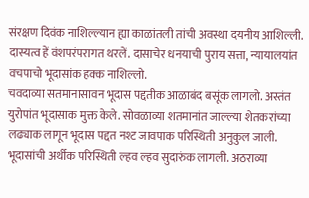संरक्षण दिवंक नाशिल्ल्यान ह्या काळांतली तांची अवस्था दयनीय आशिल्ली. दास्यत्व हें वंशपरंपरागत थरलें. दासाचेर धनयाची पुराय सत्ता, न्यायालयांत वचपाचो भूदासांक हक्क नाशिल्लो.
चवदाव्या सतमानासावन भूदास पद्दतीक आळाबंद बसूंक लागलो. अस्तंत युरोपांत भूदासाक मुक्त केले. सोवळाव्या शतमानांत जाल्ल्या शेतकरांच्या लढ्याक लागून भूदास पद्दत नश्ट जावपाक परिस्थिती अनुकुल जाली. भूदासांची अर्थीक परिस्थिती ल्हव ल्हव सुदारुंक लागली. अठराव्या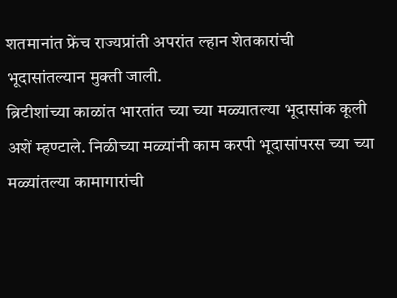शतमानांत फ्रेंच राज्यप्रांती अपरांत ल्हान शेतकारांची भूदासांतल्यान मुक्ती जाली.
ब्रिटीशांच्या काळांत भारतांत च्या च्या मळ्यातल्या भूदासांक कूली अशें म्हण्टाले. निळीच्या मळ्यांनी काम करपी भूदासांपरस च्या च्या मळ्यांतल्या कामागारांची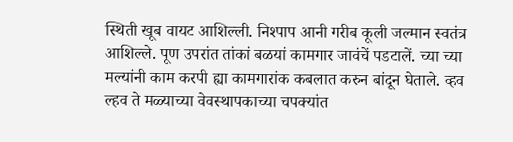स्थिती खूब वायट आशिल्ली. निश्पाप आनी गरीब कूली जल्मान स्वतंत्र आशिल्ले. पूण उपरांत तांकां बळयां कामगार जावंचें पडटालें. च्या च्या मल्यांनी काम करपी ह्या कामगारांक कबलात करुन बांदून घेताले. व्हव ल्हव ते मळ्याच्या वेवस्थापकाच्या चपक्यांत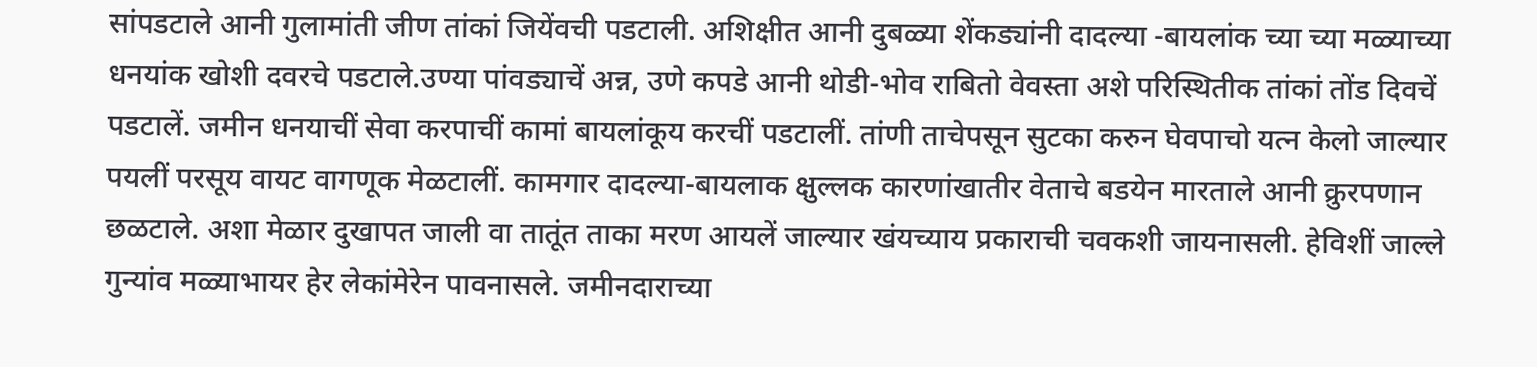सांपडटाले आनी गुलामांती जीण तांकां जियेंवची पडटाली. अशिक्षीत आनी दुबळ्या शेंकड्यांनी दादल्या -बायलांक च्या च्या मळ्याच्या धनयांक खोशी दवरचे पडटाले.उण्या पांवड्याचें अन्न, उणे कपडे आनी थोडी-भोव राबितो वेवस्ता अशे परिस्थितीक तांकां तोंड दिवचें पडटालें. जमीन धनयाचीं सेवा करपाचीं कामां बायलांकूय करचीं पडटालीं. तांणी ताचेपसून सुटका करुन घेवपाचो यत्न केलो जाल्यार पयलीं परसूय वायट वागणूक मेळटालीं. कामगार दादल्या-बायलाक क्षुल्लक कारणांखातीर वेताचे बडयेन मारताले आनी क्रुरपणान छळटाले. अशा मेळार दुखापत जाली वा तातूंत ताका मरण आयलें जाल्यार खंयच्याय प्रकाराची चवकशी जायनासली. हेविशीं जाल्ले गुन्यांव मळ्याभायर हेर लेकांमेरेन पावनासले. जमीनदाराच्या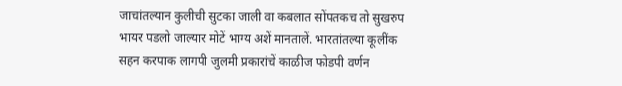जाचांतल्यान कुलीची सुटका जाली वा कबलात सोंपतकच तो सुखरुप भायर पडलो जाल्यार मोटें भाग्य अशें मानतालें. भारतांतल्या कूलींक सहन करपाक लागपी जुलमी प्रकारांचें काळीज फोडपी वर्णन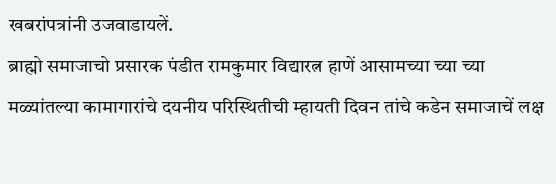खबरांपत्रांनी उजवाडायलें.
ब्राह्मो समाजाचो प्रसारक पंडीत रामकुमार विद्यारत्न हाणें आसामच्या च्या च्या मळ्यांतल्या कामागारांचे दयनीय परिस्थितीची म्हायती दिवन तांचे कडेन समाजाचें लक्ष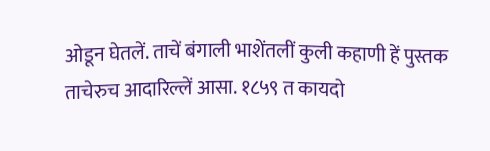ओडून घेतलें. ताचें बंगाली भाशेंतलीं कुली कहाणी हें पुस्तक ताचेरुच आदारिल्लें आसा. १८५९ त कायदो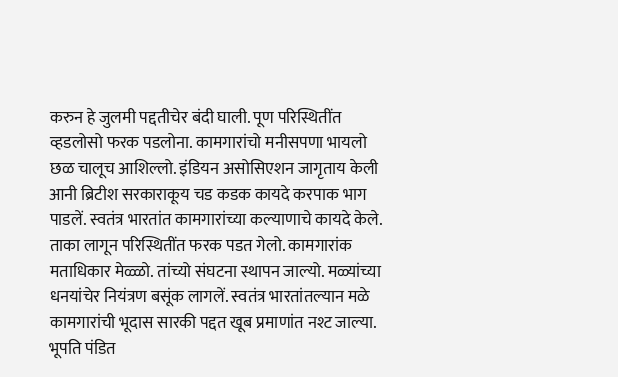करुन हे जुलमी पद्दतीचेर बंदी घाली. पूण परिस्थितींत व्हडलोसो फरक पडलोना. कामगारांचो मनीसपणा भायलो छळ चालूच आशिल्लो. इंडियन असोसिएशन जागृताय केली आनी ब्रिटीश सरकाराकूय चड कडक कायदे करपाक भाग पाडलें. स्वतंत्र भारतांत कामगारांच्या कल्याणाचे कायदे केले. ताका लागून परिस्थितींत फरक पडत गेलो. कामगारांक मताधिकार मेळ्ळो. तांच्यो संघटना स्थापन जाल्यो. मळ्यांच्या धनयांचेर नियंत्रण बसूंक लागलें. स्वतंत्र भारतांतल्यान मळे कामगारांची भूदास सारकी पद्दत खूब प्रमाणांत नश्ट जाल्या. भूपति पंडित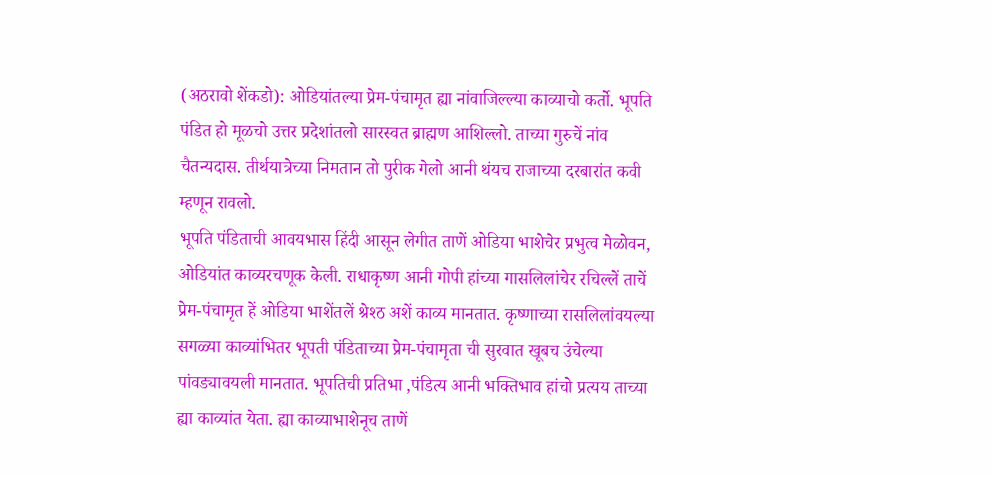(अठरावो शेंकडो): ओडियांतल्या प्रेम-पंचामृत ह्या नांवाजिल्ल्या काव्याचो कर्तो. भूपति पंडित हो मूळचो उत्तर प्रदेशांतलो सारस्वत ब्राह्मण आशिल्लो. ताच्या गुरुचें नांव चैतन्यदास. तीर्थयात्रेच्या निमतान तो पुरीक गेलो आनी थंयच राजाच्या दरबारांत कवी म्हणून रावलो.
भूपति पंडिताची आवयभास हिंदी आसून लेगीत ताणें ओडिया भाशेचेर प्रभुत्व मेळोवन, ओडियांत काव्यरचणूक केली. राधाकृष्ण आनी गोपी हांच्या गासलिलांचेर रचिल्लें ताचें प्रेम-पंचामृत हें ओडिया भाशेंतलें श्रेश्ठ अशें काव्य मानतात. कृष्णाच्या रासलिलांवयल्या सगळ्या काव्यांभितर भूपती पंडिताच्या प्रेम-पंचामृता ची सुरवात खूबच उंचेल्या पांवड्यावयली मानतात. भूपतिची प्रतिभा ,पंडित्य आनी भक्तिभाव हांचो प्रत्यय ताच्या ह्या काव्यांत येता. ह्या काव्याभाशेनूच ताणें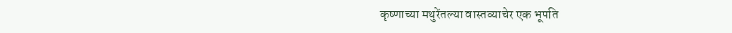कृष्णाच्या मथुरेंतल्या वास्तव्याचेर एक भूपति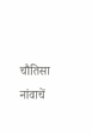चौतिसा नांवाचें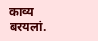काव्य बरयलां.